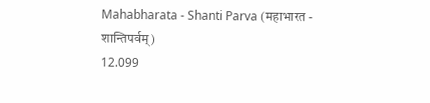Mahabharata - Shanti Parva (महाभारत - शान्तिपर्वम्)
12.099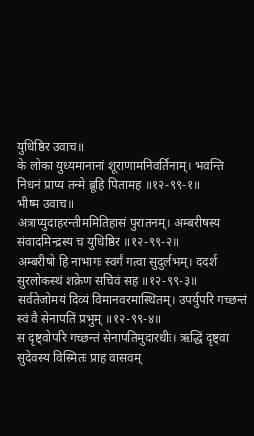युधिष्ठिर उवाच॥
के लोका युध्यमानानां शूराणामनिवर्तिनाम्। भवन्ति निधनं प्राप्य तन्मे ब्रूहि पितामह ॥१२-९९-१॥
भीष्म उवाच॥
अत्राप्युदाहरन्तीममितिहासं पुरातनम्। अम्बरीषस्य संवादमिन्द्रस्य च युधिष्ठिर ॥१२-९९-२॥
अम्बरीषो हि नाभागः स्वर्गं गत्वा सुदुर्लभम्। ददर्श सुरलोकस्थं शक्रेण सचिवं सह ॥१२-९९-३॥
सर्वतेजोमयं दिव्यं विमानवरमास्थितम्। उपर्युपरि गच्छन्तं स्वं वै सेनापतिं प्रभुम् ॥१२-९९-४॥
स दृष्ट्वोपरि गच्छन्तं सेनापतिमुदारधीः। ऋद्धिं दृष्ट्वा सुदेवस्य विस्मितः प्राह वासवम्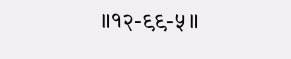॥१२-९९-५॥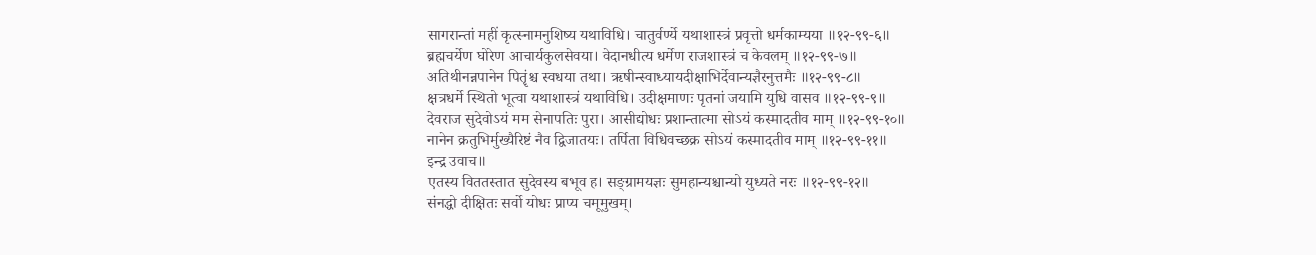सागरान्तां महीं कृत्स्नामनुशिष्य यथाविधि। चातुर्वर्ण्ये यथाशास्त्रं प्रवृत्तो धर्मकाम्यया ॥१२-९९-६॥
ब्रह्मचर्येण घोरेण आचार्यकुलसेवया। वेदानधीत्य धर्मेण राजशास्त्रं च केवलम् ॥१२-९९-७॥
अतिथीनन्नपानेन पितॄंश्च स्वधया तथा। ऋषीन्स्वाध्यायदीक्षाभिर्देवान्यज्ञैरनुत्तमैः ॥१२-९९-८॥
क्षत्रधर्मे स्थितो भूत्वा यथाशास्त्रं यथाविधि। उदीक्षमाणः पृतनां जयामि युधि वासव ॥१२-९९-९॥
देवराज सुदेवोऽयं मम सेनापतिः पुरा। आसीद्योधः प्रशान्तात्मा सोऽयं कस्मादतीव माम् ॥१२-९९-१०॥
नानेन क्रतुभिर्मुख्यैरिष्टं नैव द्विजातयः। तर्पिता विधिवच्छक्र सोऽयं कस्मादतीव माम् ॥१२-९९-११॥
इन्द्र उवाच॥
एतस्य विततस्तात सुदेवस्य बभूव ह। सङ्ग्रामयज्ञः सुमहान्यश्चान्यो युध्यते नरः ॥१२-९९-१२॥
संनद्धो दीक्षितः सर्वो योधः प्राप्य चमूमुखम्।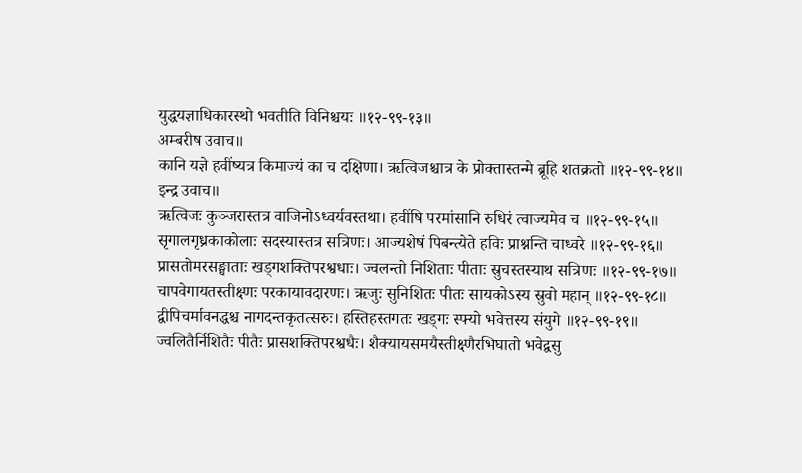युद्धयज्ञाधिकारस्थो भवतीति विनिश्चयः ॥१२-९९-१३॥
अम्बरीष उवाच॥
कानि यज्ञे हवींष्यत्र किमाज्यं का च दक्षिणा। ऋत्विजश्चात्र के प्रोक्तास्तन्मे ब्रूहि शतक्रतो ॥१२-९९-१४॥
इन्द्र उवाच॥
ऋत्विजः कुञ्जरास्तत्र वाजिनोऽध्वर्यवस्तथा। हवींषि परमांसानि रुधिरं त्वाज्यमेव च ॥१२-९९-१५॥
सृगालगृध्रकाकोलाः सदस्यास्तत्र सत्रिणः। आज्यशेषं पिबन्त्येते हविः प्राश्नन्ति चाध्वरे ॥१२-९९-१६॥
प्रासतोमरसङ्घाताः खड्गशक्तिपरश्वधाः। ज्वलन्तो निशिताः पीताः स्रुचस्तस्याथ सत्रिणः ॥१२-९९-१७॥
चापवेगायतस्तीक्ष्णः परकायावदारणः। ऋजुः सुनिशितः पीतः सायकोऽस्य स्रुवो महान् ॥१२-९९-१८॥
द्वीपिचर्मावनद्धश्च नागदन्तकृतत्सरुः। हस्तिहस्तगतः खड्गः स्फ्यो भवेत्तस्य संयुगे ॥१२-९९-१९॥
ज्वलितैर्निशितैः पीतैः प्रासशक्तिपरश्वधैः। शैक्यायसमयैस्तीक्ष्णैरभिघातो भवेद्वसु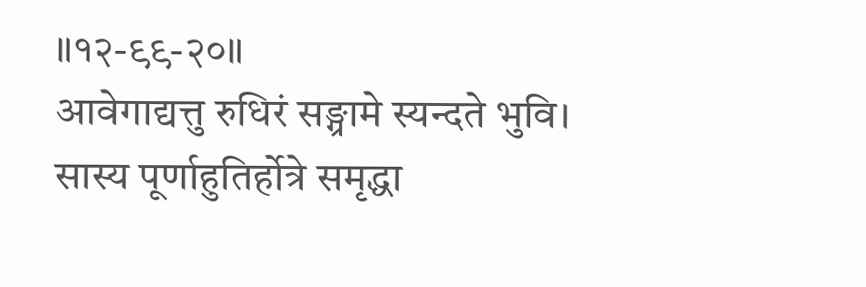॥१२-९९-२०॥
आवेगाद्यत्तु रुधिरं सङ्ग्रामे स्यन्दते भुवि। सास्य पूर्णाहुतिर्होत्रे समृद्धा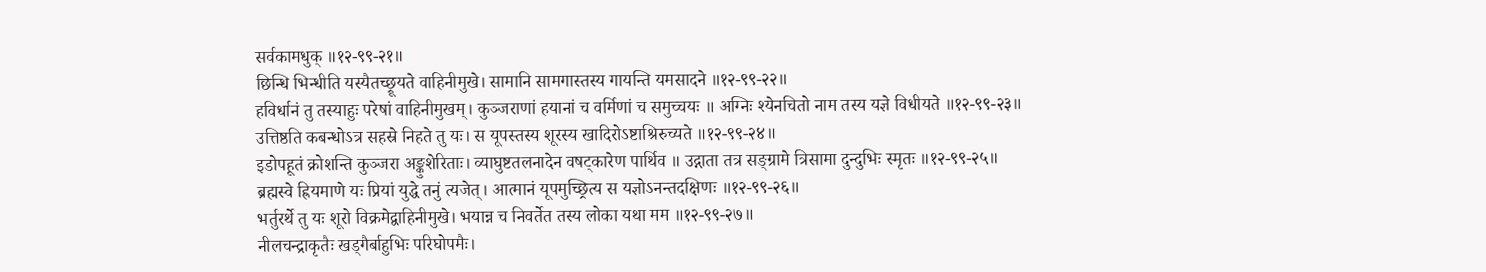सर्वकामधुक् ॥१२-९९-२१॥
छिन्धि भिन्धीति यस्यैतच्छ्रूयते वाहिनीमुखे। सामानि सामगास्तस्य गायन्ति यमसादने ॥१२-९९-२२॥
हविर्धानं तु तस्याहुः परेषां वाहिनीमुखम्। कुञ्जराणां हयानां च वर्मिणां च समुच्चयः ॥ अग्निः श्येनचितो नाम तस्य यज्ञे विधीयते ॥१२-९९-२३॥
उत्तिष्ठति कबन्धोऽत्र सहस्रे निहते तु यः। स यूपस्तस्य शूरस्य खादिरोऽष्टाश्रिरुच्यते ॥१२-९९-२४॥
इडोपहूतं क्रोशन्ति कुञ्जरा अङ्कुशेरिताः। व्याघुष्टतलनादेन वषट्कारेण पार्थिव ॥ उद्गाता तत्र सङ्ग्रामे त्रिसामा दुन्दुभिः स्मृतः ॥१२-९९-२५॥
ब्रह्मस्वे ह्रियमाणे यः प्रियां युद्धे तनुं त्यजेत्। आत्मानं यूपमुच्छ्रित्य स यज्ञोऽनन्तदक्षिणः ॥१२-९९-२६॥
भर्तुरर्थे तु यः शूरो विक्रमेद्वाहिनीमुखे। भयान्न च निवर्तेत तस्य लोका यथा मम ॥१२-९९-२७॥
नीलचन्द्राकृतैः खड्गैर्बाहुभिः परिघोपमैः।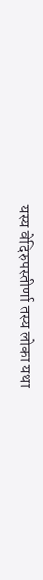यस्य वेदिरुपस्तीर्णा तस्य लोका यथा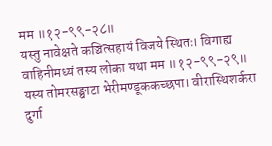मम ॥१२-९९-२८॥
यस्तु नावेक्षते कञ्चित्सहायं विजये स्थितः। विगाह्य वाहिनीमध्यं तस्य लोका यथा मम ॥१२-९९-२९॥
यस्य तोमरसङ्घाटा भेरीमण्डूककच्छपा। वीरास्थिशर्करा दुर्गा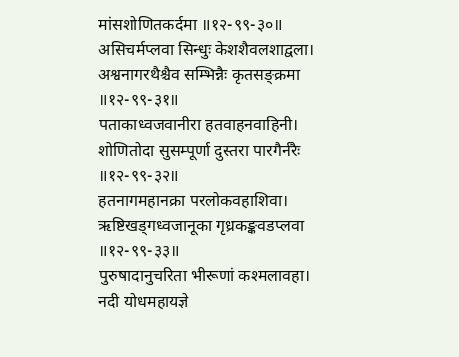मांसशोणितकर्दमा ॥१२-९९-३०॥
असिचर्मप्लवा सिन्धुः केशशैवलशाद्वला। अश्वनागरथैश्चैव सम्भिन्नैः कृतसङ्क्रमा ॥१२-९९-३१॥
पताकाध्वजवानीरा हतवाहनवाहिनी। शोणितोदा सुसम्पूर्णा दुस्तरा पारगैर्नरैः ॥१२-९९-३२॥
हतनागमहानक्रा परलोकवहाशिवा। ऋष्टिखड्गध्वजानूका गृध्रकङ्कवडप्लवा ॥१२-९९-३३॥
पुरुषादानुचरिता भीरूणां कश्मलावहा। नदी योधमहायज्ञे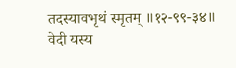तदस्यावभृथं स्मृतम् ॥१२-९९-३४॥
वेदी यस्य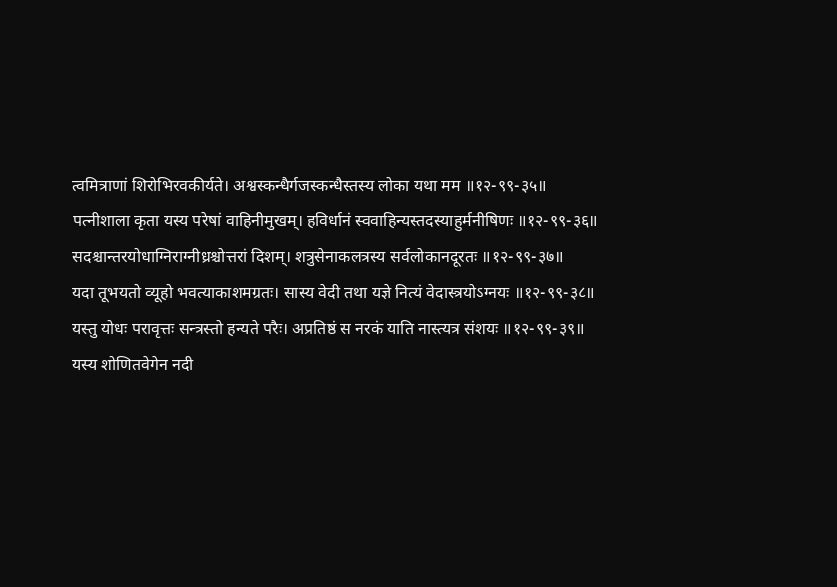त्वमित्राणां शिरोभिरवकीर्यते। अश्वस्कन्धैर्गजस्कन्धैस्तस्य लोका यथा मम ॥१२-९९-३५॥
पत्नीशाला कृता यस्य परेषां वाहिनीमुखम्। हविर्धानं स्ववाहिन्यस्तदस्याहुर्मनीषिणः ॥१२-९९-३६॥
सदश्चान्तरयोधाग्निराग्नीध्रश्चोत्तरां दिशम्। शत्रुसेनाकलत्रस्य सर्वलोकानदूरतः ॥१२-९९-३७॥
यदा तूभयतो व्यूहो भवत्याकाशमग्रतः। सास्य वेदी तथा यज्ञे नित्यं वेदास्त्रयोऽग्नयः ॥१२-९९-३८॥
यस्तु योधः परावृत्तः सन्त्रस्तो हन्यते परैः। अप्रतिष्ठं स नरकं याति नास्त्यत्र संशयः ॥१२-९९-३९॥
यस्य शोणितवेगेन नदी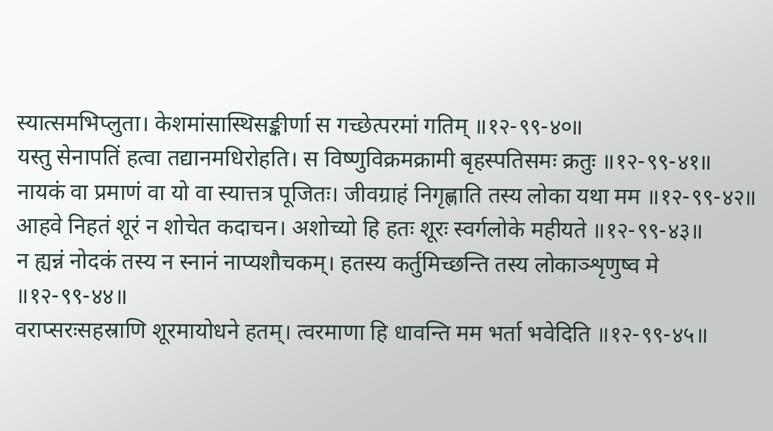स्यात्समभिप्लुता। केशमांसास्थिसङ्कीर्णा स गच्छेत्परमां गतिम् ॥१२-९९-४०॥
यस्तु सेनापतिं हत्वा तद्यानमधिरोहति। स विष्णुविक्रमक्रामी बृहस्पतिसमः क्रतुः ॥१२-९९-४१॥
नायकं वा प्रमाणं वा यो वा स्यात्तत्र पूजितः। जीवग्राहं निगृह्णाति तस्य लोका यथा मम ॥१२-९९-४२॥
आहवे निहतं शूरं न शोचेत कदाचन। अशोच्यो हि हतः शूरः स्वर्गलोके महीयते ॥१२-९९-४३॥
न ह्यन्नं नोदकं तस्य न स्नानं नाप्यशौचकम्। हतस्य कर्तुमिच्छन्ति तस्य लोकाञ्शृणुष्व मे ॥१२-९९-४४॥
वराप्सरःसहस्राणि शूरमायोधने हतम्। त्वरमाणा हि धावन्ति मम भर्ता भवेदिति ॥१२-९९-४५॥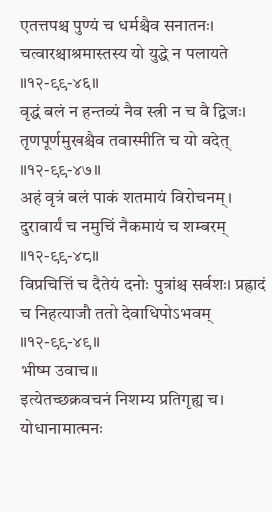एतत्तपश्च पुण्यं च धर्मश्चैव सनातनः। चत्वारश्चाश्रमास्तस्य यो युद्धे न पलायते ॥१२-९९-४६॥
वृद्धं बलं न हन्तव्यं नैव स्त्री न च वै द्विजः। तृणपूर्णमुखश्चैव तवास्मीति च यो वदेत् ॥१२-९९-४७॥
अहं वृत्रं बलं पाकं शतमायं विरोचनम्। दुरावार्यं च नमुचिं नैकमायं च शम्बरम् ॥१२-९९-४८॥
विप्रचित्तिं च दैतेयं दनोः पुत्रांश्च सर्वशः। प्रह्रादं च निहत्याजौ ततो देवाधिपोऽभवम् ॥१२-९९-४९॥
भीष्म उवाच॥
इत्येतच्छक्रवचनं निशम्य प्रतिगृह्य च। योधानामात्मनः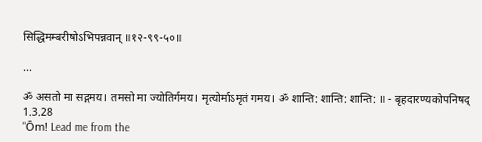सिद्धिमम्बरीषोऽभिपन्नवान् ॥१२-९९-५०॥

...

ॐ असतो मा सद्गमय। तमसो मा ज्योतिर्गमय। मृत्योर्माऽमृतं गमय। ॐ शान्ति: शान्ति: शान्ति: ॥ - बृहदारण्यकोपनिषद् 1.3.28
"Ōm! Lead me from the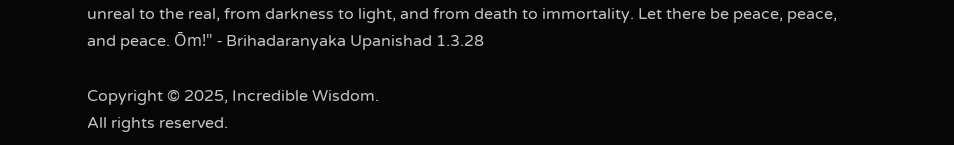unreal to the real, from darkness to light, and from death to immortality. Let there be peace, peace, and peace. Ōm!" - Brihadaranyaka Upanishad 1.3.28

Copyright © 2025, Incredible Wisdom.
All rights reserved.